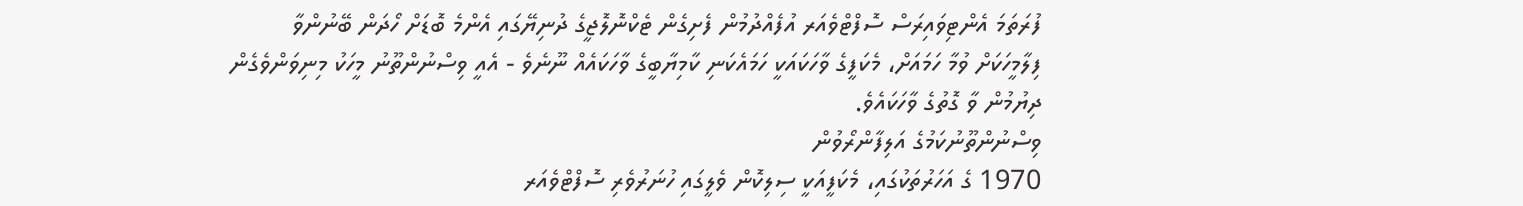ފުރަތަމަ އެންޓިވައިރަސް ސޮފްޓްވެއަރ އުފެއްދުމުން ފެށިގެން ޓެކްނޮލޮޖީގެ ދުނިޔޭގައި އެންމެ ބޮޑަށް ހޯދަން ބޭނުންވާ ފިލާމީހަކަށް ވުމާ ހަމައަށް، މެކަފީގެ ވާހަކައަކީ ހަމައެކަނި ކާމިޔާބީގެ ވާހަކައެއް ނޫނެވެ - އެއީ ވިސްނުންތޫނު މީހަކު މިނިވަންވެގެން ދިޔުމުން ވާ ގޮތުގެ ވާހަކައެވެ.
ވިސްނުންތޫނުކަމުގެ އަލިފާންރޯވުން
1970 ގެ އަހަރުތަކުގައި، މެކަފީއަކީ ސިލިކޮން ވެލީގައި ހުނަރުވެރި ސޮފްޓްވެއަރ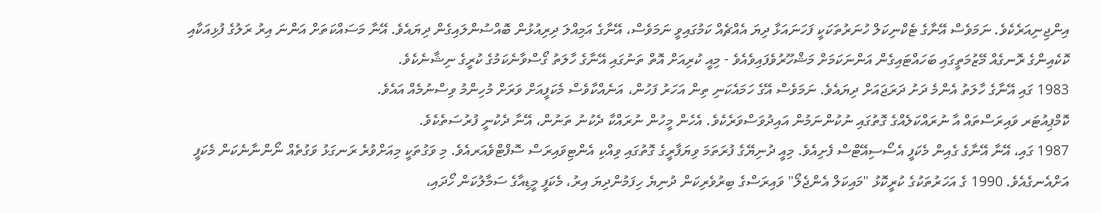އިންޖިނިއަރެކެވެ. ނަމަވެސް އޭނާގެ ޓެކްނިކަލް ހުނަރުތަކަކީ ފަހަނައަޅާ ދިޔަ އެއްޗެއް ކަމުގައިވީ ނަމަވެސް، އޭނާގެ އަމިއްލަ ދިރިއުޅުން ބޮއްސުންލައިގެން ދިޔައެވެ. އޭނާ މަސައްކަތަށް އަންނަ އިރު ރަލުގެ ފުޅިއަކާއި ކޮކެއިންގެ ރޮނގެއް މޭޒުމަތީގައި ބަހައްޓައިގެން އަންނަކަމަށް މަޝްހޫރުވެފައިވެއެވެ - މިއީ ކުރިއަށް އޮތް ތަނުގައި އޭނާގެ ހާލަތު ގޯސްވާނެކަމުގެ ކުރީގެ ނިޝާނެކެވެ.
1983 ގައި އޭނާގެ ހާލަތު އެންމެ ދަށު ދަރަޖައަށް ދިޔައެވެ. ނަމަވެސް އޭގެ ހަމައެކަނި ތިން އަހަރު ފަހުން، އަނެއްކާވެސް މެކަފީއަށް ވަރަށް މުހިންމު ވިސްނުމެއް އައެވެ.
ކޮމްޕިއުޓަރ ވައިރަސްތައް އާ ނުރައްކަލެއްގެ ގޮތުގައި ނުކުންނަމުން އައިދުވަސްވަރެކެވެ. އެހެން މީހުން ނުރައްކާ ދެކުނު ތަނުން، އޭނާ ދެކުނީ ފުރުސަތެކެވެ.
1987 ގައި، އޭނާ އޭނާގެ ގެއިން މެކަފީ އެސޯސިއޭޓްސް ފެށިއެވެ. މިއީ ދުނިޔޭގެ ފުރަތަމަ ވިޔަފާރީގެ ގޮތުގައި ވިއްކި އެންޓިވައިރަސް ސޮފްޓްވެއަރއެވެ. މި ވަގުތަކީ މިއަށްވުރެ ރަނގަޅު ވަގުތެއް ނޯންނާނެކަން މެކަފީ އަށްއެނގެއެވެ. 1990 ގެ އަހަރުތަކުގެ ކުރީކޮޅު "މައިކަލް އެންޖެލޯ" ވައިރަސްގެ ބިރުވެރިކަން ދުނިޔެ ހިފަމުންދިޔަ އިރު، މެކަފީ މީޑިއާގެ ސަމާލުކަން ހޯދައި،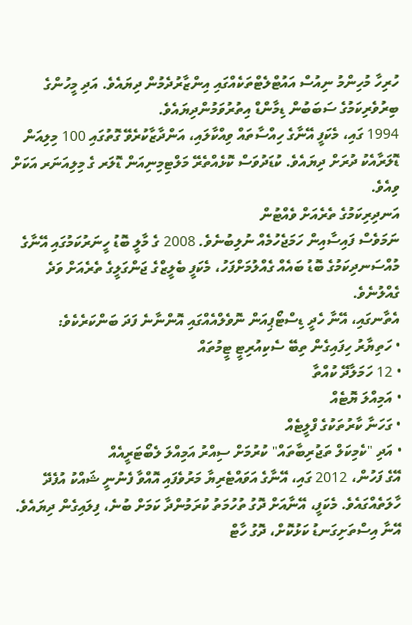ހުރިހާ މުހިންމު ނިއުސް އައުޓްލެޓްތަކެއްގައި އިންޒާރުދެމުން ދިޔައެވެ. އަދި މީހުންގެ ބިރުވެރިކަމުގެ ސަބަބުން ޑިމާންޑް އިތުރުވަމުންދިޔައެވެ.
1994 ގައި، މެކަފީ އޭނާގެ ހިއްސާތައް ވިއްކާލައި، އަންދާޒާކުރެވޭ ގޮތުގައި 100 މިލިއަން ޑޮލަރާއެކު ދުރަށް ދިޔައެވެ. ކުޑަދުވަސް ކޮޅެއްތެރޭ މަލްޓިމިނިއަން ޑޮލަރ ގެ މިލިއަނަރ އަކަށް ވިއެވެ.
އަނދިރިކަމުގެ ތެރެއަށް ވެއްޓުން
ނަމަވެސް ފައިސާއިން ހަމަޖެހުމެއް ނުލިބުނެވެ. 2008 ގެ މާލީ ބޮޑު ހީނަރުކަމުގައި އޭނާގެ މުއްސަނދިކަމުގެ ބޮޑު ބައެއް ގެއްލުމަށްފަހު، މެކަފީ ބެލީޒްގެ ޖަންގަލީގެ ތެރެއަށް ވަދެ ގެއްލުނެވެ.
އެތާނގައި، އޭނާ ހެދީ ޑިސްޓޯޕިއަން ނޮވެލްއެއްގައި އޮންނާނެ ފަދަ ބަންކަރެކެވެ:
• ހަތިޔާރު ހިފައިގެން ތިބޭ ސެކިއުރިޓީ ޓީމުތައް
• 12 ހަމަލާދޭ ކުއްތާ
• އަމިއްލަ ޔޮޓެއް
• ގަހަނާ ކާރުތަކުގެ ފްލީޓެއް
• އަދި "ކެމިކަލް ތަޖުރިބާތައް" ކުރުމަށް ސިއްރު އަމިއްލަ ލެބޯޓަރީއެއް
އޭގެ ފަހުން، 2012 ގައި، އޭނާގެ އަވައްޓެރިޔާ މަރުވެފައި އޮއްވާ ފެނުނީ ޝައްކު އުފެދޭ ހާލަތެއްގައެވެ. މެކަފީ، އޭނާއަށް ދޮގު ތުހުމަތު ކުރަމުންދާ ކަމަށް ބުނެ، ފިލައިގެން ދިޔައެވެ.
އޭނާ އިސްތަށިގަނޑު ކަޅުކޮށް، ދޮގު ހާޓް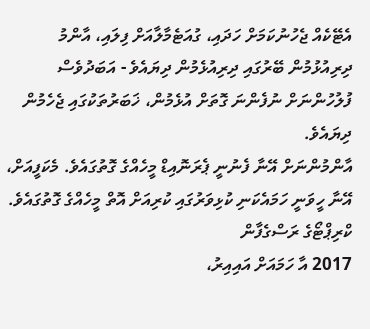އެޓޭކެއް ޖެހުނުކަމަށް ހަދައި، ގުއަޓެމާލާއަށް ފިލައި، އާންމު ދިރިއުޅުމުން ބޭރުގައި ދިރިއުޅެމުން ދިޔައެވެ - އަބަދުވެސް ފުލުހުންނަށް ނުފެންނަ ގޮތަށް އުޅެމުން، ޚަބަރުތަކުގައި ޖެހެމުން ދިޔައެވެ.
އާންމުންނަށް އޭނާ ފެނުނީ ޕެރަނޮއިޑް މީހެއްގެ ގޮތުގައެވެ. މެކަފީއަށް، އޭނާ ހީވަނީ ހަމައެކަނި ކުޅިވަރުގައި ކުރިއަށް އޮތް މީހެއްގެ ގޮތުގައެވެ.
ކްރިޕްޓޯގެ ރަސްގެފާން
2017 އާ ހަމައަށް އައިއިރު،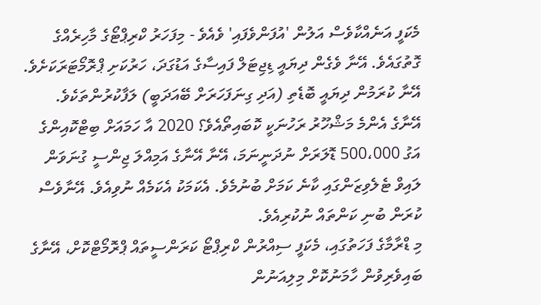މެކަފީ އަނެއްކާވެސް އަލުން 'އުފަންވެފައި' ވެއެވެ - މިފަހަރު ކްރިޕްޓޯގެ މާހިރެއްގެ ގޮތުގައެވެ. އޭނާ ވެގެން ދިޔައީ ޑިޖިޓަލް ފައިސާގެ އަޑުގަދަ، ހަރުކަށި ޕްރޮމޯޓަރަކަށެވެ. އޭނާ ކުރަމުން ދިޔައީ ބޮޑެތި (އަދި ގިނަފަހަރަށް ބޭއަދަބީ) ލަފާކުރުންތަކެވެ. އޭނާގެ އެންމެ މަޝްހޫރު ރަހުނަކީ ކޮބައިތޯއެވެ؟ 2020 އާ ހަމައަށް ބިޓްކޮއިންގެ އަގު 500،000 ޑޮލަރަށް ނުދަނީނަމަ، އޭނާ އޭނާގެ އަމިއްލަ ޖިންސީ ގުނަވަން ލައިވް ޓެލެވިޒަންގައި ކާނެ ކަމަށް ބުނުމެވެ. އެކަމަކު އެކަމެއް ނުވިއެވެ. އޭނާވެސް ކުރަން ބުނި ކަންތައް ނުކުރިއެވެ.
މި ޑްރާމާގެ ފަހަތުގައި، މެކަފީ ސިއްރުން ކްރިޕްޓޯ ކަރަންސީތައް ޕްރޮމޯޓްކޮށް، އޭނާގެ ބައިވެރިވުން ހާމަނުކޮށް މިލިއަނުން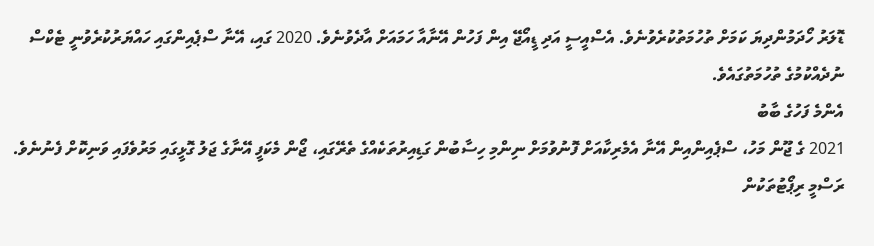ޑޮލަރު ހޯދަމުންދިޔަ ކަމަށް ތުހުމަތުކުރެވުނެވެ. އެސްއީސީ އަދި ޑީއޯޖޭ އިން ފަހުން އޭނާއާ ހަމައަށް އާދެވުނެވެ. 2020 ގައި، އޭނާ ސްޕެއިންގައި ހައްޔަރުކުރެވުނީ ޓެކްސް ނުދެއްކުމުގެ ތުހުމަތުގައެވެ.
އެންމެ ފަހުގެ ބާބު
2021 ގެ ޖޫން މަހު، ސްޕެއިންއިން އޭނާ އެމެރިކާއަށް ފޮނުވުމަށް ނިންމި ހިސާބުން ގަޑިއިރުތަކެއްގެ ތެރޭގައި، ޖޯން މެކަފީ އޭނާގެ ޖަލު ގޮޅީގައި މަރުވެފައި ވަނިކޮށް ފެނުނެވެ. ރަސްމީ ރިޕޯޓުތަކުން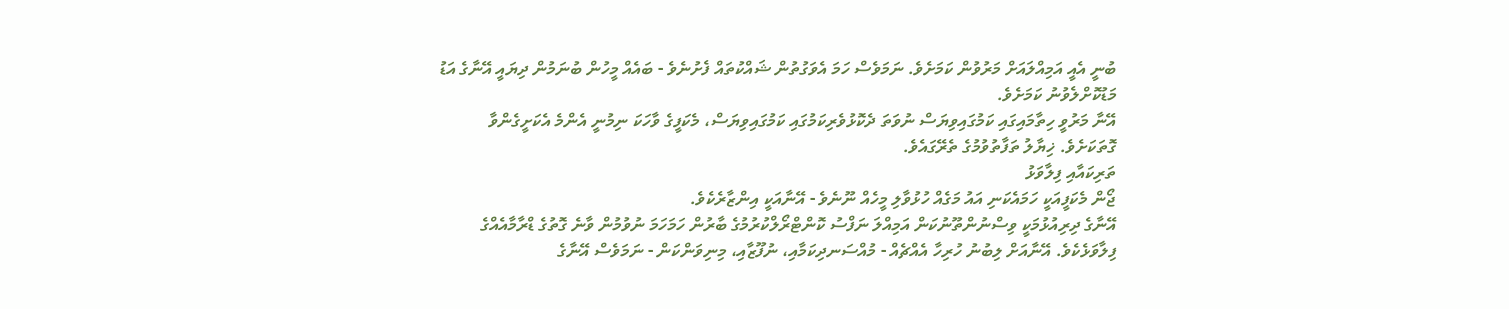ބުނީ އެއީ އަމިއްލައަށް މަރުވުން ކަމަށެވެ. ނަމަވެސް ހަމަ އެވަގުތުން ޝައްކުތައް ފެށުނެވެ - ބައެއް މީހުން ބުނަމުން ދިޔައީ އޭނާގެ އަޑު މަޑުކޮށްލެވުނު ކަމަށެވެ.
އޭނާ މަރުވީ ހިތާމައިގައި ކަމުގައިވިޔަސް ނުވަތަ ދެކޮޅުވެރިކަމުގައި ކަމުގައިވިޔަސް، މެކަފީގެ ވާހަކަ ނިމުނީ އެންމެ އެކަށީގެންވާ ގޮތަކަށެވެ. ޚިޔާލު ތަފާތުވުމުގެ ތެރޭގައެވެ.
ތަރިކައާއި ފިލާވަޅު
ޖޯން މެކަފީއަކީ ހަމައެކަނި އައު މަގެއް ހުޅުވާލި މީހެއް ނޫނެވެ - އޭނާއަކީ އިންޒާރެކެވެ.
އޭނާގެ ދިރިއުޅުމަކީ ވިސްނުންތޫނުކަން އަމިއްލަ ނަފްސު ކޮންޓްރޯލްކުރުމުގެ ބާރުން ހަމަހަމަ ނުވުމުން ވާނެ ގޮތުގެ ޑްރާމާއެއްގެ ފިލާވަޅެކެވެ. އޭނާއަށް ލިބުނު ހުރިހާ އެއްޗެއް - މުއްސަނދިކަމާއި، ނުފޫޒާއި، މިނިވަންކަން - ނަމަވެސް އޭނާގެ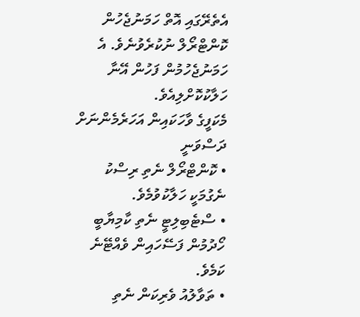އެތެރޭގައި އޮތް ހަމަނުޖެހުން ކޮންޓްރޯލް ނުކުރެވުނެވެ. އެ ހަމަނުޖެހުމުން ފަހުން އޭނާ ހަލާކުކޮށްލިއެވެ.
މެކަފީގެ ވާހަކައިން އަހަރެމެންނަށް ދަސްވަނީ
• ކޮންޓްރޯލް ނެތި ރިސްކު ނެގުމަކީ ހަލާކުވުމެވެ.
• ސްޓެބިލިޓީ ނެތި ކާމިޔާބީ ހޯދުމުން ފަސޭހައިން ވެއްޓޭނެ ކަމެވެ.
• ތަވާލުއު ވެރިކަން ނެތި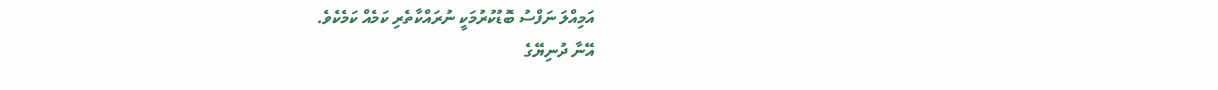އަމިއްލަ ނަފްސު ބޮޑުކުރުމަކީ ނުރައްކާތެރި ކަމެއް ކަމެކެވެ.
އޭނާ ދުނިޔޭގެ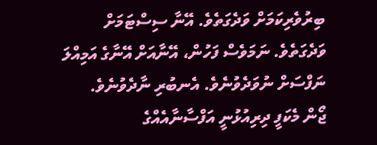ބިރުވެރިކަމަށް ވަދެގަތެވެ. އޭނާ ސިސްޓަމަށް ވަދެގަތެވެ. ނަމަވެސް ފަހުން، އޭނާއަށް އޭނާގެ އަމިއްލަ ނަފްސަށް ނުވަދެވުނެވެ. އެނބުރި ނާދެވުނެވެ.
ޖޯން މެކަފީ ދިރިއުޅުނީ އަފްސާނާއެއްގެ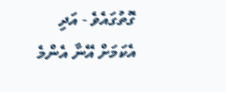ގޮތުގައެވެ - އަދި އެކަމަށް އޭނާ އެންމެ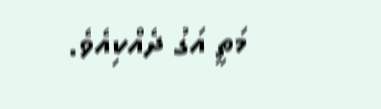މަތީ އަގު ދެއްކިއެވެ.